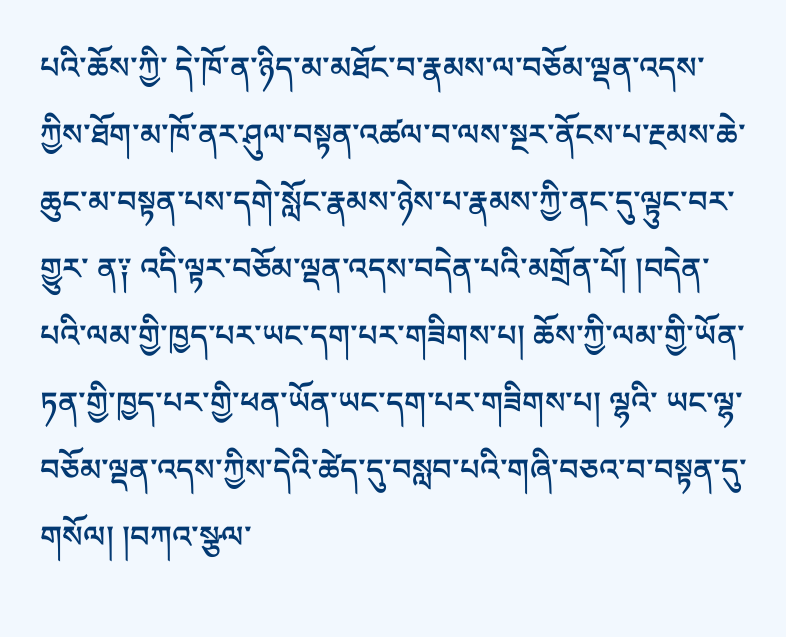པའི་ཆོས་ཀྱི་ དེ་ཁོ་ན་ཉིད་མ་མཐོང་བ་རྣམས་ལ་བཅོམ་ལྡན་འདས་ཀྱིས་ཐོག་མ་ཁོ་ནར་ཤུལ་བསྟན་འཚལ་བ་ལས་སྔར་ནོངས་པ་རྔམས་ཆེ་ཆུང་མ་བསྟན་པས་དགེ་སློང་རྣམས་ཉེས་པ་རྣམས་ཀྱི་ནང་དུ་ལྟུང་བར་གྱུར་ ན༑ འདི་ལྟར་བཅོམ་ལྡན་འདས་བདེན་པའི་མགྲོན་པོ། །བདེན་པའི་ལམ་གྱི་ཁྱད་པར་ཡང་དག་པར་གཟིགས་པ། ཆོས་ཀྱི་ལམ་གྱི་ཡོན་ཏན་གྱི་ཁྱད་པར་གྱི་ཕན་ཡོན་ཡང་དག་པར་གཟིགས་པ། ལྷའི་ ཡང་ལྷ་བཅོམ་ལྡན་འདས་ཀྱིས་དེའི་ཚེད་དུ་བསླབ་པའི་གཞི་བཅའ་བ་བསྟན་དུ་གསོལ། །བཀའ་སྩལ་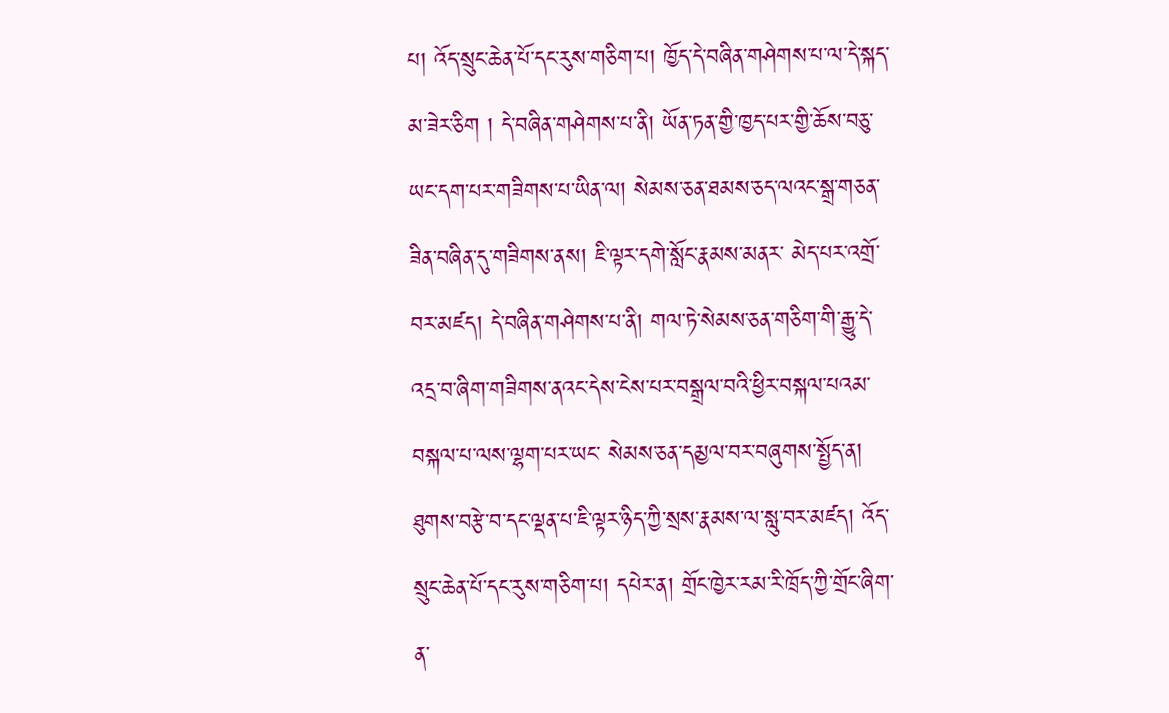པ། འོད་སྲུང་ཆེན་པོ་དང་རུས་གཅིག་པ། ཁྱོད་དེ་བཞིན་གཤེགས་པ་ལ་དེ་སྐད་མ་ཟེར་ཅིག ། དེ་བཞིན་གཤེགས་པ་ནི། ཡོན་ཏན་གྱི་ཁྱད་པར་གྱི་ཆོས་བཅུ་ཡང་དག་པར་གཟིགས་པ་ཡིན་ལ། སེམས་ཅན་ཐམས་ཅད་ལའང་སྒྲ་གཅན་ཟིན་བཞིན་དུ་གཟིགས་ནས། ཇི་ལྟར་དགེ་སློང་རྣམས་མནར་ མེད་པར་འགྲོ་བར་མཛད། དེ་བཞིན་གཤེགས་པ་ནི། གལ་ཏེ་སེམས་ཅན་གཅིག་གི་རྒྱུ་དེ་འདྲ་བ་ཞིག་གཟིགས་ནའང་དེས་ངེས་པར་བསྒྲལ་བའི་ཕྱིར་བསྐལ་པའམ་བསྐལ་པ་ལས་ལྷག་པར་ཡང་ སེམས་ཅན་དམྱལ་བར་བཞུགས་སྤྱོད་ན། ཐུགས་བརྩེ་བ་དང་ལྡན་པ་ཇི་ལྟར་ཉིད་ཀྱི་སྲས་རྣམས་ལ་སླུ་བར་མཛད། འོད་སྲུང་ཆེན་པོ་དང་རུས་གཅིག་པ། དཔེར་ན། གྲོང་ཁྱེར་རམ་རི་ཁྲོད་ཀྱི་གྲོང་ཞིག་ན་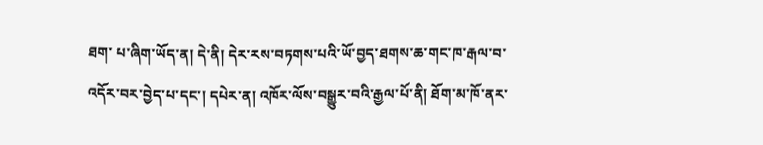ཐག་ པ་ཞིག་ཡོད་ན། དེ་ནི། དེར་རས་བཏགས་པའི་ཡོ་བྱད་ཐགས་ཆ་གང་ཁ་རྒལ་བ་འདོར་བར་བྱེད་པ་དང་། དཔེར་ན། འཁོར་ལོས་བསྒྱུར་བའི་རྒྱལ་པོ་ནི། ཐོག་མ་ཁོ་ནར་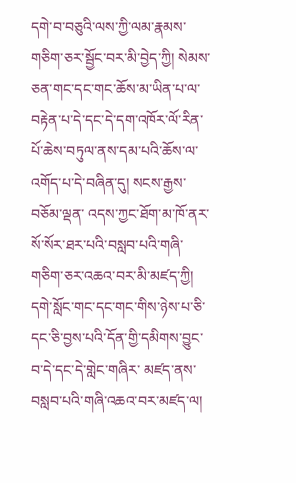དགེ་བ་བཅུའི་ལས་ཀྱི་ལམ་རྣམས་ གཅིག་ཅར་སྦྱོང་བར་མི་བྱེད་ཀྱི། སེམས་ཅན་གང་དང་གང་ཆོས་མ་ཡིན་པ་ལ་བརྟེན་པ་དེ་དང་དེ་དག་འཁོར་ལོ་རིན་པོ་ཆེས་བཏུལ་ནས་དམ་པའི་ཆོས་ལ་འགོད་པ་དེ་བཞིན་དུ། སངས་རྒྱས་བཅོམ་ལྡན་ འདས་ཀྱང་ཐོག་མ་ཁོ་ནར་སོ་སོར་ཐར་པའི་བསླབ་པའི་གཞི་གཅིག་ཅར་འཆའ་བར་མི་མཛད་ཀྱི། དགེ་སློང་གང་དང་གང་གིས་ཉེས་པ་ཅི་དང་ཅི་བྱས་པའི་དོན་གྱི་དམིགས་བྱུང་བ་དེ་དང་དེ་གླེང་གཞིར་ མཛད་ནས་བསླབ་པའི་གཞི་འཆའ་བར་མཛད་ལ།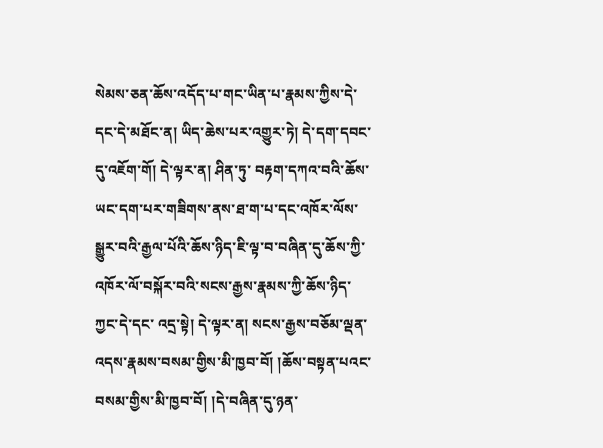སེམས་ཅན་ཆོས་འདོད་པ་གང་ཡིན་པ་རྣམས་ཀྱིས་དེ་དང་དེ་མཐོང་ན། ཡིད་ཆེས་པར་འགྱུར་ཏེ། དེ་དག་དབང་དུ་འཇོག་གོ། དེ་ལྟར་ན། ཤིན་ཏུ་ བརྟག་དཀའ་བའི་ཆོས་ཡང་དག་པར་གཟིགས་ནས་ཐ་ག་པ་དང་འཁོར་ལོས་སྒྱུར་བའི་རྒྱལ་པོའི་ཆོས་ཉིད་ཇི་ལྟ་བ་བཞིན་དུ་ཆོས་ཀྱི་འཁོར་ལོ་བསྐོར་བའི་སངས་རྒྱས་རྣམས་ཀྱི་ཆོས་ཉིད་ཀྱང་དེ་དང་ འདྲ་སྟེ། དེ་ལྟར་ན། སངས་རྒྱས་བཅོམ་ལྡན་འདས་རྣམས་བསམ་གྱིས་མི་ཁྱབ་བོ། །ཆོས་བསྟན་པའང་བསམ་གྱིས་མི་ཁྱབ་བོ། །དེ་བཞིན་དུ་ཉན་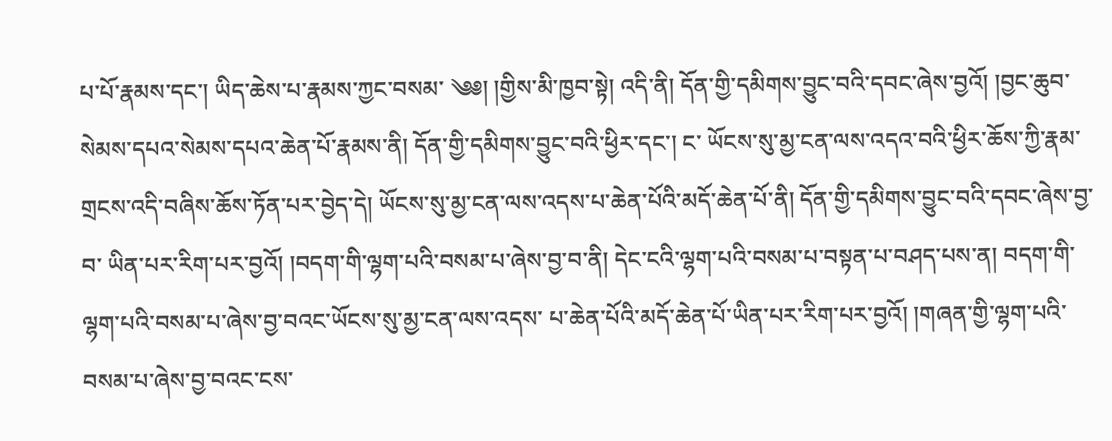པ་པོ་རྣམས་དང་། ཡིད་ཆེས་པ་རྣམས་ཀྱང་བསམ་ ༄༅། །གྱིས་མི་ཁྱབ་སྟེ། འདི་ནི། དོན་གྱི་དམིགས་བྱུང་བའི་དབང་ཞེས་བྱའོ། །བྱང་ཆུབ་སེམས་དཔའ་སེམས་དཔའ་ཆེན་པོ་རྣམས་ནི། དོན་གྱི་དམིགས་བྱུང་བའི་ཕྱིར་དང་། ང་ ཡོངས་སུ་མྱ་ངན་ལས་འདའ་བའི་ཕྱིར་ཆོས་ཀྱི་རྣམ་གྲངས་འདི་བཞིས་ཆོས་ཏོན་པར་བྱེད་དེ། ཡོངས་སུ་མྱ་ངན་ལས་འདས་པ་ཆེན་པོའི་མདོ་ཆེན་པོ་ནི། དོན་གྱི་དམིགས་བྱུང་བའི་དབང་ཞེས་བྱ་བ་ ཡིན་པར་རིག་པར་བྱའོ། །བདག་གི་ལྷག་པའི་བསམ་པ་ཞེས་བྱ་བ་ནི། དེང་ངའི་ལྷག་པའི་བསམ་པ་བསྟན་པ་བཤད་པས་ན། བདག་གི་ལྷག་པའི་བསམ་པ་ཞེས་བྱ་བའང་ཡོངས་སུ་མྱ་ངན་ལས་འདས་ པ་ཆེན་པོའི་མདོ་ཆེན་པོ་ཡིན་པར་རིག་པར་བྱའོ། །གཞན་གྱི་ལྷག་པའི་བསམ་པ་ཞེས་བྱ་བའང་ངས་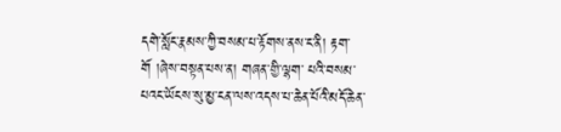དགེ་སློང་རྣམས་ཀྱི་བསམ་པ་རྟོགས་ནས་ང་ནི། རྟག་གོ །ཞེས་བསྟན་པས་ན། གཞན་གྱི་ལྷག་ པའི་བསམ་པའང་ཡོངས་སུ་མྱ་ངན་ལས་འདས་པ་ཆེན་པོའི་མདོ་ཆེན་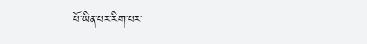པོ་ཡིན་པར་རིག་པར་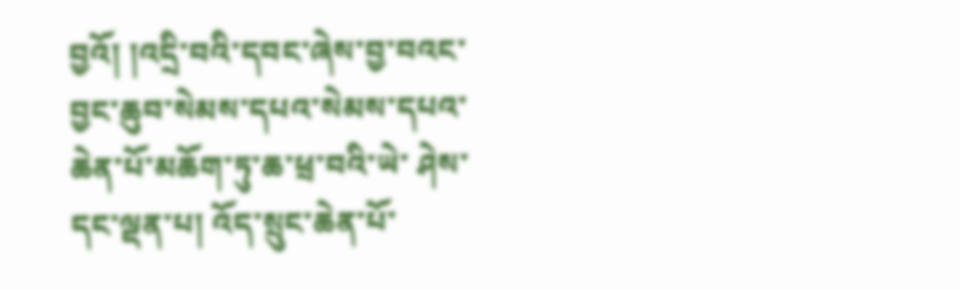བྱའོ། །འདྲི་བའི་དབང་ཞེས་བྱ་བའང་བྱང་ཆུབ་སེམས་དཔའ་སེམས་དཔའ་ཆེན་པོ་མཆོག་ཏུ་ཆ་ཕྲ་བའི་ཡེ་ ཤེས་དང་ལྡན་པ། འོད་སྲུང་ཆེན་པོ་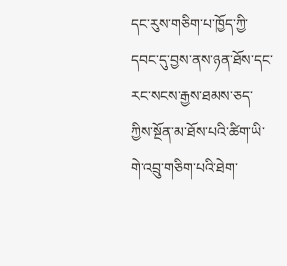དང་རུས་གཅིག་པ་ཁྱོད་ཀྱི་དབང་དུ་བྱས་ནས་ཉན་ཐོས་དང་རང་སངས་རྒྱས་ཐམས་ཅད་ཀྱིས་སྔོན་མ་ཐོས་པའི་ཚིག་ཡི་གེ་འབྲུ་གཅིག་པའི་ཐེག་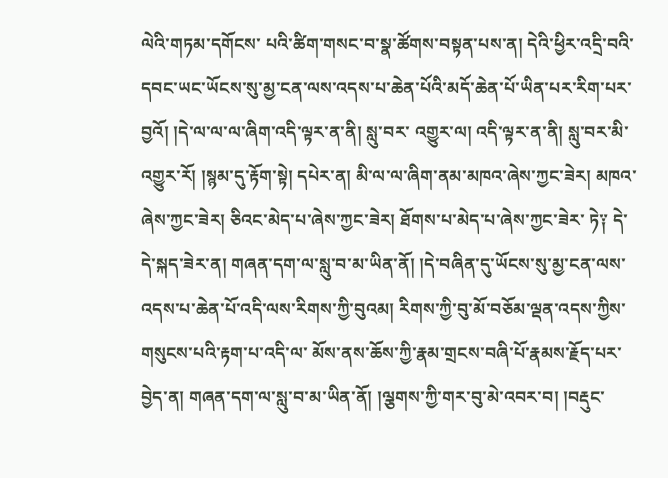ལེའི་གཏམ་དགོངས་ པའི་ཚིག་གསང་བ་སྣ་ཚོགས་བསྟན་པས་ན། དེའི་ཕྱིར་འདྲི་བའི་དབང་ཡང་ཡོངས་སུ་མྱ་ངན་ལས་འདས་པ་ཆེན་པོའི་མདོ་ཆེན་པོ་ཡིན་པར་རིག་པར་བྱའོ། །དེ་ལ་ལ་ལ་ཞིག་འདི་ལྟར་ན་ནི། སླུ་བར་ འགྱུར་ལ། འདི་ལྟར་ན་ནི། སླུ་བར་མི་འགྱུར་རོ། །སྙམ་དུ་རྟོག་སྟེ། དཔེར་ན། མི་ལ་ལ་ཞིག་ནམ་མཁའ་ཞེས་ཀྱང་ཟེར། མཁའ་ཞེས་ཀྱང་ཟེར། ཅིའང་མེད་པ་ཞེས་ཀྱང་ཟེར། ཐོགས་པ་མེད་པ་ཞེས་ཀྱང་ཟེར་ ཏེ༑ དེ་དེ་སྐད་ཟེར་ན། གཞན་དག་ལ་སླུ་བ་མ་ཡིན་ནོ། །དེ་བཞིན་དུ་ཡོངས་སུ་མྱ་ངན་ལས་འདས་པ་ཆེན་པོ་འདི་ལས་རིགས་ཀྱི་བུའམ། རིགས་ཀྱི་བུ་མོ་བཅོམ་ལྡན་འདས་ཀྱིས་གསུངས་པའི་རྟག་པ་འདི་ལ་ མོས་ནས་ཆོས་ཀྱི་རྣམ་གྲངས་བཞི་པོ་རྣམས་རྗོད་པར་བྱེད་ན། གཞན་དག་ལ་སླུ་བ་མ་ཡིན་ནོ། །ལྕགས་ཀྱི་གར་བུ་མེ་འབར་བ། །བརྡུང་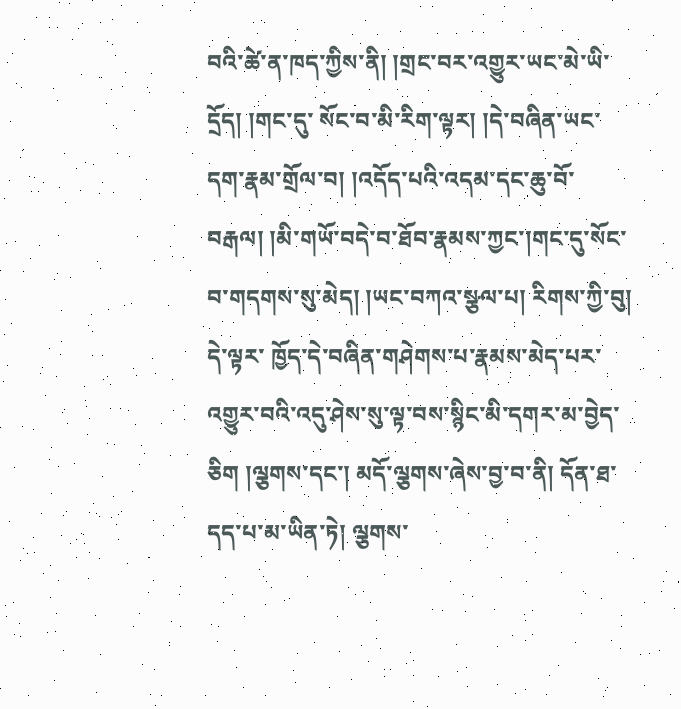བའི་ཚེ་ན་ཁད་ཀྱིས་ནི། །གྲང་བར་འགྱུར་ཡང་མེ་ཡི་དྲོད། །གང་དུ་ སོང་བ་མི་རིག་ལྟར། །དེ་བཞིན་ཡང་དག་རྣམ་གྲོལ་བ། །འདོད་པའི་འདམ་དང་ཆུ་བོ་བརྒལ། །མི་གཡོ་བདེ་བ་ཐོབ་རྣམས་ཀྱང་།གང་དུ་སོང་བ་གདགས་སུ་མེད། །ཡང་བཀའ་སྩལ་པ། རིགས་ཀྱི་བུ། དེ་ལྟར་ ཁྱོད་དེ་བཞིན་གཤེགས་པ་རྣམས་མེད་པར་འགྱུར་བའི་འདུ་ཤེས་སུ་ལྟ་བས་སྙིང་མི་དགར་མ་བྱེད་ཅིག །ལྕགས་དང་། མདོ་ལྕགས་ཞེས་བྱ་བ་ནི། དོན་ཐ་དད་པ་མ་ཡིན་ཏེ། ལྕགས་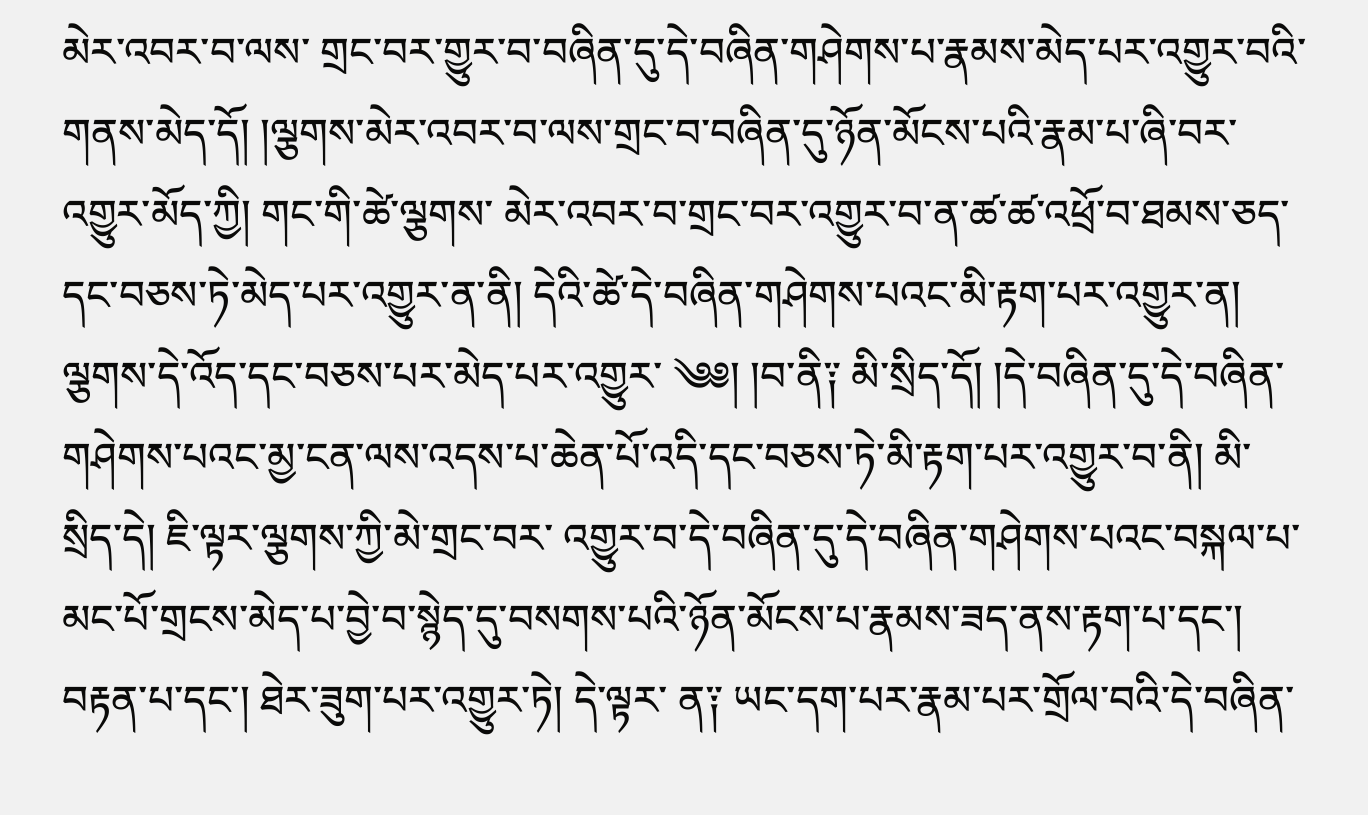མེར་འབར་བ་ལས་ གྲང་བར་གྱུར་བ་བཞིན་དུ་དེ་བཞིན་གཤེགས་པ་རྣམས་མེད་པར་འགྱུར་བའི་གནས་མེད་དོ། །ལྕགས་མེར་འབར་བ་ལས་གྲང་བ་བཞིན་དུ་ཉོན་མོངས་པའི་རྣམ་པ་ཞི་བར་འགྱུར་མོད་ཀྱི། གང་གི་ཚེ་ལྕགས་ མེར་འབར་བ་གྲང་བར་འགྱུར་བ་ན་ཚ་ཚ་འཕྲོ་བ་ཐམས་ཅད་དང་བཅས་ཏེ་མེད་པར་འགྱུར་ན་ནི། དེའི་ཚེ་དེ་བཞིན་གཤེགས་པའང་མི་རྟག་པར་འགྱུར་ན། ལྕགས་དེ་འོད་དང་བཅས་པར་མེད་པར་འགྱུར་ ༄༅། །བ་ནི༑ མི་སྲིད་དོ། །དེ་བཞིན་དུ་དེ་བཞིན་གཤེགས་པའང་མྱ་ངན་ལས་འདས་པ་ཆེན་པོ་འདི་དང་བཅས་ཏེ་མི་རྟག་པར་འགྱུར་བ་ནི། མི་སྲིད་དེ། ཇི་ལྟར་ལྕགས་ཀྱི་མེ་གྲང་བར་ འགྱུར་བ་དེ་བཞིན་དུ་དེ་བཞིན་གཤེགས་པའང་བསྐལ་པ་མང་པོ་གྲངས་མེད་པ་བྱེ་བ་སྙེད་དུ་བསགས་པའི་ཉོན་མོངས་པ་རྣམས་ཟད་ནས་རྟག་པ་དང་། བརྟན་པ་དང་། ཐེར་ཟུག་པར་འགྱུར་ཏེ། དེ་ལྟར་ ན༑ ཡང་དག་པར་རྣམ་པར་གྲོལ་བའི་དེ་བཞིན་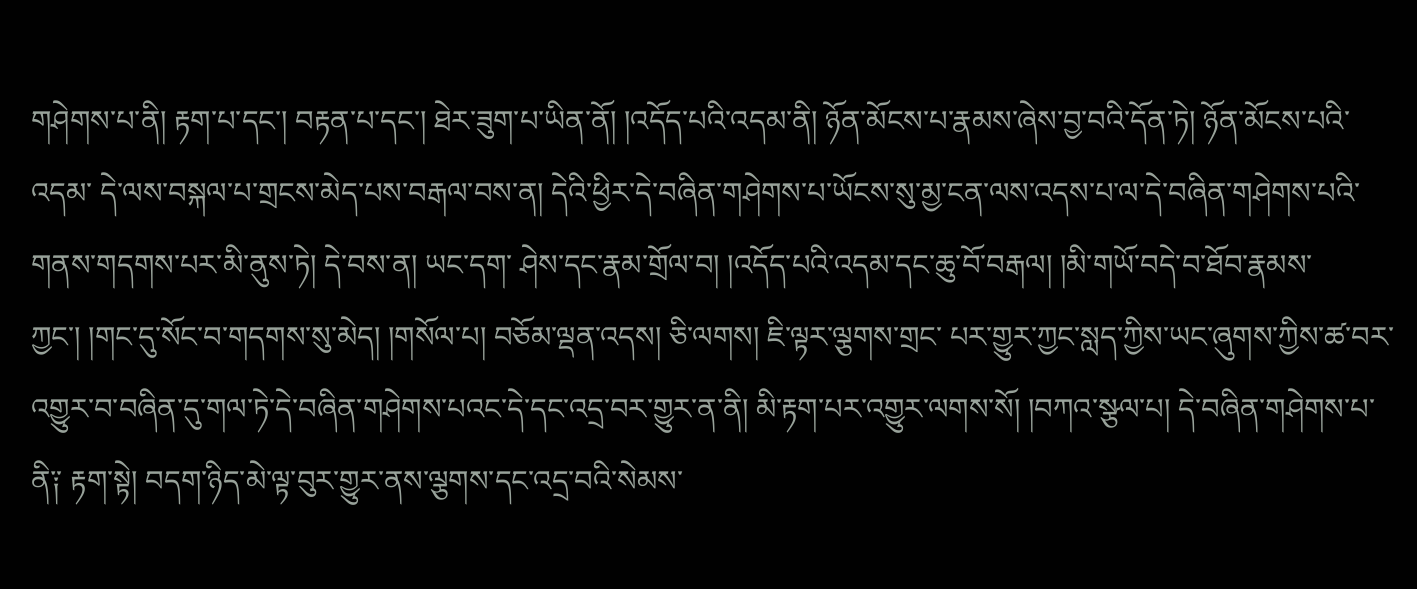གཤེགས་པ་ནི། རྟག་པ་དང་། བརྟན་པ་དང་། ཐེར་ཟུག་པ་ཡིན་ནོ། །འདོད་པའི་འདམ་ནི། ཉོན་མོངས་པ་རྣམས་ཞེས་བྱ་བའི་དོན་ཏེ། ཉོན་མོངས་པའི་འདམ་ དེ་ལས་བསྐལ་པ་གྲངས་མེད་པས་བརྒལ་བས་ན། དེའི་ཕྱིར་དེ་བཞིན་གཤེགས་པ་ཡོངས་སུ་མྱ་ངན་ལས་འདས་པ་ལ་དེ་བཞིན་གཤེགས་པའི་གནས་གདགས་པར་མི་ནུས་ཏེ། དེ་བས་ན། ཡང་དག་ ཤེས་དང་རྣམ་གྲོལ་བ། །འདོད་པའི་འདམ་དང་ཆུ་བོ་བརྒལ། །མི་གཡོ་བདེ་བ་ཐོབ་རྣམས་ཀྱང་། །གང་དུ་སོང་བ་གདགས་སུ་མེད། །གསོལ་པ། བཅོམ་ལྡན་འདས། ཅི་ལགས། ཇི་ལྟར་ལྕགས་གྲང་ པར་གྱུར་ཀྱང་སླད་ཀྱིས་ཡང་ཞུགས་ཀྱིས་ཚ་བར་འགྱུར་བ་བཞིན་དུ་གལ་ཏེ་དེ་བཞིན་གཤེགས་པའང་དེ་དང་འདྲ་བར་གྱུར་ན་ནི། མི་རྟག་པར་འགྱུར་ལགས་སོ། །བཀའ་སྩལ་པ། དེ་བཞིན་གཤེགས་པ་ ནི༑ རྟག་སྟེ། བདག་ཉིད་མེ་ལྟ་བུར་གྱུར་ནས་ལྕགས་དང་འདྲ་བའི་སེམས་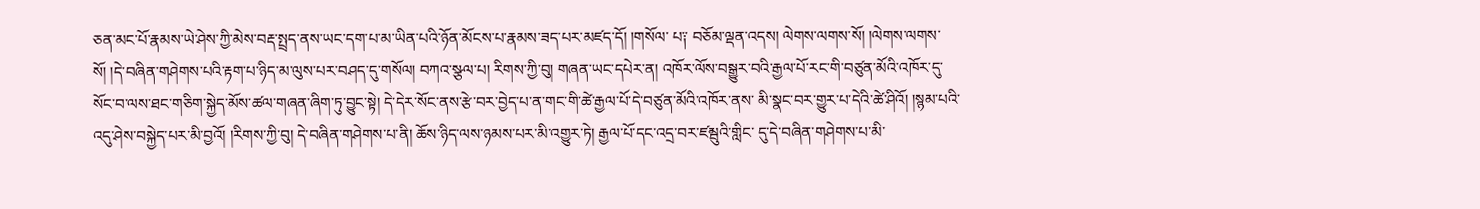ཅན་མང་པོ་རྣམས་ཡེ་ཤེས་ཀྱི་མེས་བརྡ་སྤྲད་ནས་ཡང་དག་པ་མ་ཡིན་པའི་ཉོན་མོངས་པ་རྣམས་ཟད་པར་མཛད་དོ། །གསོལ་ པ༑ བཅོམ་ལྡན་འདས། ལེགས་ལགས་སོ། །ལེགས་ལགས་སོ། །དེ་བཞིན་གཤེགས་པའི་རྟག་པ་ཉིད་མ་ལུས་པར་བཤད་དུ་གསོལ། བཀའ་སྩལ་པ། རིགས་ཀྱི་བུ། གཞན་ཡང་དཔེར་ན། འཁོར་ལོས་བསྒྱུར་བའི་རྒྱལ་པོ་རང་གི་བཙུན་མོའི་འཁོར་དུ་སོང་བ་ལས་ཐང་གཅིག་སྐྱེད་མོས་ཚལ་གཞན་ཞིག་ཏུ་བྱུང་སྟེ། དེ་དེར་སོང་ནས་རྩེ་བར་བྱེད་པ་ན་གང་གི་ཚེ་རྒྱལ་པོ་དེ་བཙུན་མོའི་འཁོར་ནས་ མི་སྣང་བར་གྱུར་པ་དེའི་ཚེ་ཤིའོ། །སྙམ་པའི་འདུ་ཤེས་བསྐྱེད་པར་མི་བྱའོ། །རིགས་ཀྱི་བུ། དེ་བཞིན་གཤེགས་པ་ནི། ཆོས་ཉིད་ལས་ཉམས་པར་མི་འགྱུར་ཏེ། རྒྱལ་པོ་དང་འདྲ་བར་ཛམྦུའི་གླིང་ དུ་དེ་བཞིན་གཤེགས་པ་མི་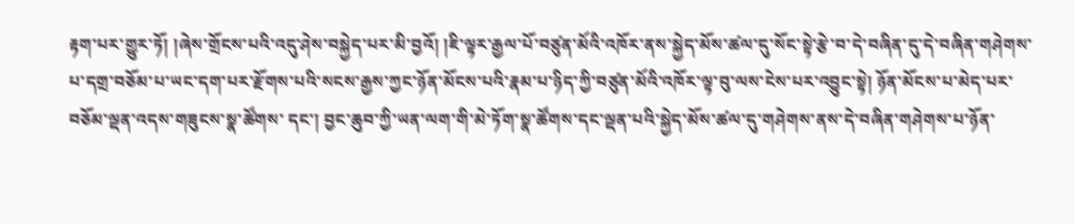རྟག་པར་གྱུར་ཏོ། །ཞེས་གྲོངས་པའི་འདུ་ཤེས་བསྐྱེད་པར་མི་བྱའོ། །ཇི་ལྟར་རྒྱལ་པོ་བཙུན་མོའི་འཁོར་ནས་སྐྱེད་མོས་ཚལ་དུ་སོང་སྟེ་རྩེ་བ་དེ་བཞིན་དུ་དེ་བཞིན་གཤེགས་ པ་དགྲ་བཅོམ་པ་ཡང་དག་པར་རྫོགས་པའི་སངས་རྒྱས་ཀྱང་ཉོན་མོངས་པའི་རྣམ་པ་ཉིད་ཀྱི་བཙུན་མོའི་འཁོར་ལྟ་བུ་ལས་ངེས་པར་འབྱུང་སྟེ། ཉོན་མོངས་པ་མེད་པར་བཅོམ་ལྡན་འདས་གཟུངས་སྣ་ཚོགས་ དང་། བྱང་ཆུབ་ཀྱི་ཡན་ལག་གི་མེ་ཏོག་སྣ་ཚོགས་དང་ལྡན་པའི་སྐྱེད་མོས་ཚལ་དུ་གཤེགས་ནས་དེ་བཞིན་གཤེགས་པ་ཉོན་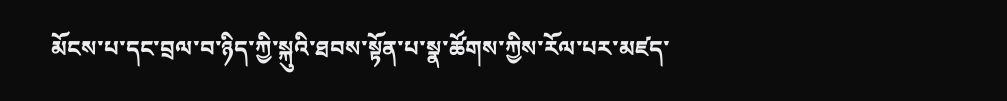མོངས་པ་དང་བྲལ་བ་ཉིད་ཀྱི་སྐུའི་ཐབས་སྟོན་པ་སྣ་ཚོགས་ཀྱིས་རོལ་པར་མཛད་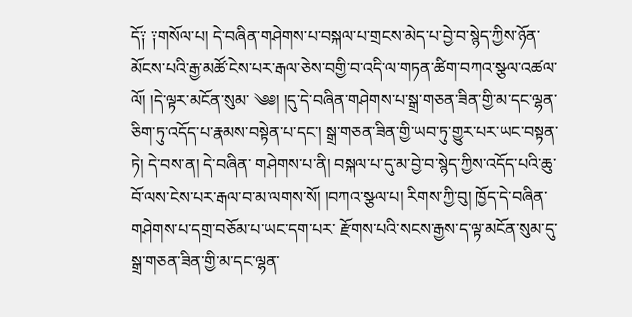དོ༑ ༑གསོལ་པ། དེ་བཞིན་གཤེགས་པ་བསྐལ་པ་གྲངས་མེད་པ་བྱེ་བ་སྙེད་ཀྱིས་ཉོན་མོངས་པའི་རྒྱ་མཚོ་ངེས་པར་རྒལ་ཅེས་བགྱི་བ་འདི་ལ་གཏན་ཚིག་བཀའ་སྩལ་འཚལ་ལོ། །དེ་ལྟར་མངོན་སུམ་ ༄༅། །དུ་དེ་བཞིན་གཤེགས་པ་སྒྲ་གཅན་ཟིན་གྱི་མ་དང་ལྷན་ཅིག་ཏུ་འདོད་པ་རྣམས་བསྟེན་པ་དང་། སྒྲ་གཅན་ཟིན་གྱི་ཡབ་ཏུ་གྱུར་པར་ཡང་བསྟན་ཏེ། དེ་བས་ན། དེ་བཞིན་ གཤེགས་པ་ནི། བསྐལ་པ་དུ་མ་བྱེ་བ་སྙེད་ཀྱིས་འདོད་པའི་ཆུ་བོ་ལས་ངེས་པར་རྒལ་བ་མ་ལགས་སོ། །བཀའ་སྩལ་པ། རིགས་ཀྱི་བུ། ཁྱོད་དེ་བཞིན་གཤེགས་པ་དགྲ་བཅོམ་པ་ཡང་དག་པར་ རྫོགས་པའི་སངས་རྒྱས་ད་ལྟ་མངོན་སུམ་དུ་སྒྲ་གཅན་ཟིན་གྱི་མ་དང་ལྷན་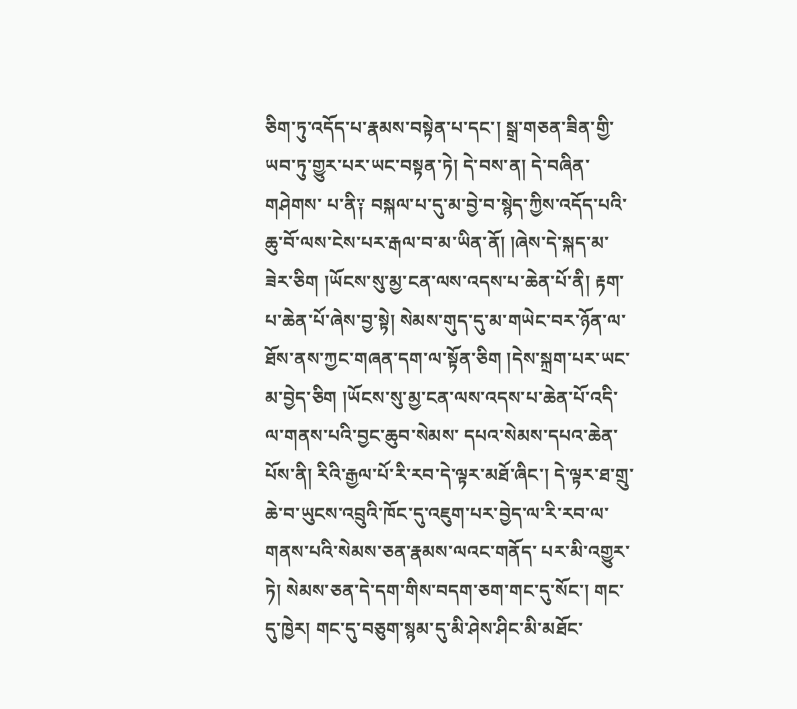ཅིག་ཏུ་འདོད་པ་རྣམས་བསྟེན་པ་དང་། སྒྲ་གཅན་ཟིན་གྱི་ཡབ་ཏུ་གྱུར་པར་ཡང་བསྟན་ཏེ། དེ་བས་ན། དེ་བཞིན་གཤེགས་ པ་ནི༑ བསྐལ་པ་དུ་མ་བྱེ་བ་སྙེད་ཀྱིས་འདོད་པའི་ཆུ་བོ་ལས་ངེས་པར་རྒལ་བ་མ་ཡིན་ནོ། །ཞེས་དེ་སྐད་མ་ཟེར་ཅིག །ཡོངས་སུ་མྱ་ངན་ལས་འདས་པ་ཆེན་པོ་ནི། རྟག་པ་ཆེན་པོ་ཞེས་བྱ་སྟེ། སེམས་གུད་དུ་མ་གཡེང་བར་ཉོན་ལ་ཐོས་ནས་ཀྱང་གཞན་དག་ལ་སྟོན་ཅིག །དེས་སྐྲག་པར་ཡང་མ་བྱེད་ཅིག །ཡོངས་སུ་མྱ་ངན་ལས་འདས་པ་ཆེན་པོ་འདི་ལ་གནས་པའི་བྱང་ཆུབ་སེམས་ དཔའ་སེམས་དཔའ་ཆེན་པོས་ནི། རིའི་རྒྱལ་པོ་རི་རབ་དེ་ལྟར་མཐོ་ཞིང་། དེ་ལྟར་ཐ་གྲུ་ཆེ་བ་ཡུངས་འབྲུའི་ཁོང་དུ་འཇུག་པར་བྱེད་ལ་རི་རབ་ལ་གནས་པའི་སེམས་ཅན་རྣམས་ལའང་གནོད་ པར་མི་འགྱུར་ཏེ། སེམས་ཅན་དེ་དག་གིས་བདག་ཅག་གང་དུ་སོང་། གང་དུ་ཁྱེར། གང་དུ་བཅུག་སྙམ་དུ་མི་ཤེས་ཤིང་མི་མཐོང་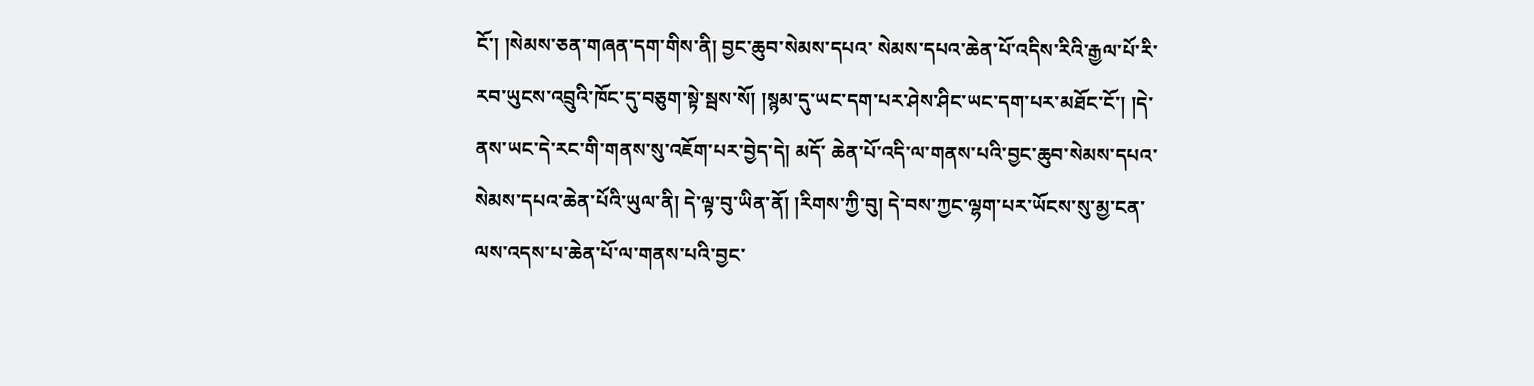ངོ་། །སེམས་ཅན་གཞན་དག་གིས་ནི། བྱང་ཆུབ་སེམས་དཔའ་ སེམས་དཔའ་ཆེན་པོ་འདིས་རིའི་རྒྱལ་པོ་རི་རབ་ཡུངས་འབྲུའི་ཁོང་དུ་བཅུག་སྟེ་སྦས་སོ། །སྙམ་དུ་ཡང་དག་པར་ཤེས་ཤིང་ཡང་དག་པར་མཐོང་ངོ་། །དེ་ནས་ཡང་དེ་རང་གི་གནས་སུ་འཇོག་པར་བྱེད་དེ། མདོ་ ཆེན་པོ་འདི་ལ་གནས་པའི་བྱང་ཆུབ་སེམས་དཔའ་སེམས་དཔའ་ཆེན་པོའི་ཡུལ་ནི། དེ་ལྟ་བུ་ཡིན་ནོ། །རིགས་ཀྱི་བུ། དེ་བས་ཀྱང་ལྷག་པར་ཡོངས་སུ་མྱ་ངན་ལས་འདས་པ་ཆེན་པོ་ལ་གནས་པའི་བྱང་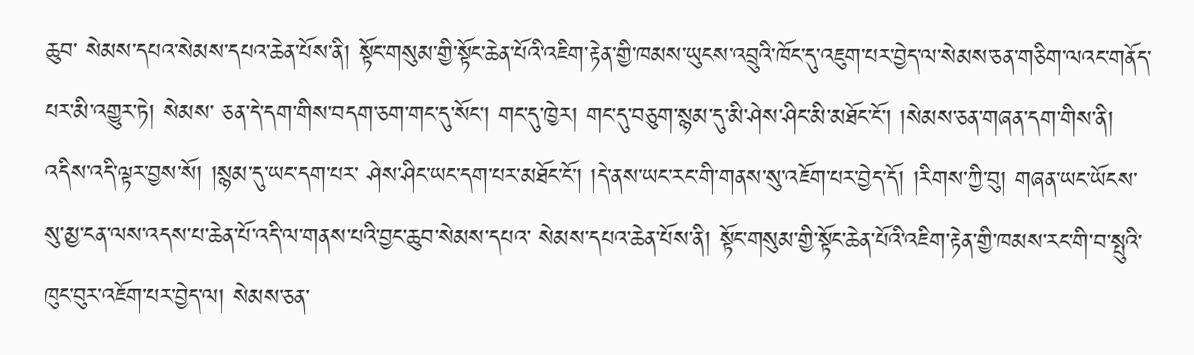ཆུབ་ སེམས་དཔའ་སེམས་དཔའ་ཆེན་པོས་ནི། སྟོང་གསུམ་གྱི་སྟོང་ཆེན་པོའི་འཇིག་རྟེན་གྱི་ཁམས་ཡུངས་འབྲུའི་ཁོང་དུ་འཇུག་པར་བྱེད་ལ་སེམས་ཅན་གཅིག་ལའང་གནོད་པར་མི་འགྱུར་ཏེ། སེམས་ ཅན་དེ་དག་གིས་བདག་ཅག་གང་དུ་སོང་། གང་དུ་ཁྱེར། གང་དུ་བཅུག་སྙམ་དུ་མི་ཤེས་ཤིང་མི་མཐོང་ངོ་། །སེམས་ཅན་གཞན་དག་གིས་ནི། འདིས་འདི་ལྟར་བྱས་སོ། །སྙམ་དུ་ཡང་དག་པར་ ཤེས་ཤིང་ཡང་དག་པར་མཐོང་ངོ་། །དེ་ནས་ཡང་རང་གི་གནས་སུ་འཇོག་པར་བྱེད་དོ། །རིགས་ཀྱི་བུ། གཞན་ཡང་ཡོངས་སུ་མྱ་ངན་ལས་འདས་པ་ཆེན་པོ་འདི་ལ་གནས་པའི་བྱང་ཆུབ་སེམས་དཔའ་ སེམས་དཔའ་ཆེན་པོས་ནི། སྟོང་གསུམ་གྱི་སྟོང་ཆེན་པོའི་འཇིག་རྟེན་གྱི་ཁམས་རང་གི་བ་སྤུའི་ཁུང་བུར་འཇོག་པར་བྱེད་ལ། སེམས་ཅན་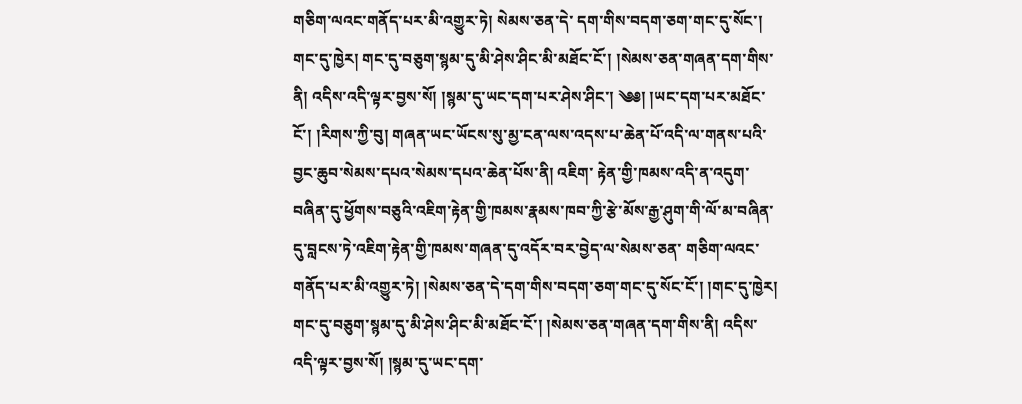གཅིག་ལའང་གནོད་པར་མི་འགྱུར་ཏེ། སེམས་ཅན་དེ་ དག་གིས་བདག་ཅག་གང་དུ་སོང་། གང་དུ་ཁྱེར། གང་དུ་བཅུག་སྙམ་དུ་མི་ཤེས་ཤིང་མི་མཐོང་ངོ་། །སེམས་ཅན་གཞན་དག་གིས་ནི། འདིས་འདི་ལྟར་བྱས་སོ། །སྙམ་དུ་ཡང་དག་པར་ཤེས་ཤིང་། ༄༅། །ཡང་དག་པར་མཐོང་ངོ་། །རིགས་ཀྱི་བུ། གཞན་ཡང་ཡོངས་སུ་མྱ་ངན་ལས་འདས་པ་ཆེན་པོ་འདི་ལ་གནས་པའི་བྱང་ཆུབ་སེམས་དཔའ་སེམས་དཔའ་ཆེན་པོས་ནི། འཇིག་ རྟེན་གྱི་ཁམས་འདི་ན་འདུག་བཞིན་དུ་ཕྱོགས་བཅུའི་འཇིག་རྟེན་གྱི་ཁམས་རྣམས་ཁབ་ཀྱི་རྩེ་མོས་རྒྱ་ཤུག་གི་ལོ་མ་བཞིན་དུ་བླངས་ཏེ་འཇིག་རྟེན་གྱི་ཁམས་གཞན་དུ་འདོར་བར་བྱེད་ལ་སེམས་ཅན་ གཅིག་ལའང་གནོད་པར་མི་འགྱུར་ཏེ། །སེམས་ཅན་དེ་དག་གིས་བདག་ཅག་གང་དུ་སོང་ངོ་། །གང་དུ་ཁྱེར། གང་དུ་བཅུག་སྙམ་དུ་མི་ཤེས་ཤིང་མི་མཐོང་ངོ་། །སེམས་ཅན་གཞན་དག་གིས་ནི། འདིས་འདི་ལྟར་བྱས་སོ། །སྙམ་དུ་ཡང་དག་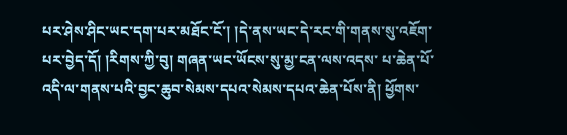པར་ཤེས་ཤིང་ཡང་དག་པར་མཐོང་ངོ་། །དེ་ནས་ཡང་དེ་རང་གི་གནས་སུ་འཇོག་པར་བྱེད་དོ། །རིགས་ཀྱི་བུ། གཞན་ཡང་ཡོངས་སུ་མྱ་ངན་ལས་འདས་ པ་ཆེན་པོ་འདི་ལ་གནས་པའི་བྱང་ཆུབ་སེམས་དཔའ་སེམས་དཔའ་ཆེན་པོས་ནི། ཕྱོགས་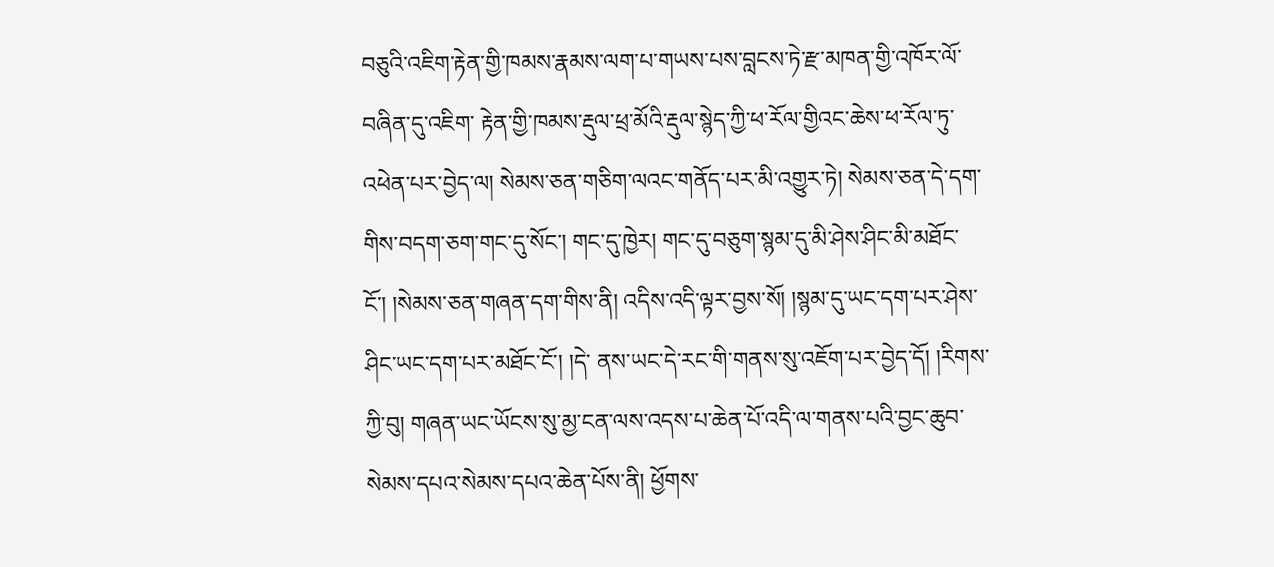བཅུའི་འཇིག་རྟེན་གྱི་ཁམས་རྣམས་ལག་པ་གཡས་པས་བླངས་ཏེ་རྫ་མཁན་གྱི་འཁོར་ལོ་བཞིན་དུ་འཇིག་ རྟེན་གྱི་ཁམས་རྡུལ་ཕྲ་མོའི་རྡུལ་སྙེད་ཀྱི་ཕ་རོལ་གྱིའང་ཆེས་ཕ་རོལ་ཏུ་འཕེན་པར་བྱེད་ལ། སེམས་ཅན་གཅིག་ལའང་གནོད་པར་མི་འགྱུར་ཏེ། སེམས་ཅན་དེ་དག་གིས་བདག་ཅག་གང་དུ་སོང་། གང་དུ་ཁྱེར། གང་དུ་བཅུག་སྙམ་དུ་མི་ཤེས་ཤིང་མི་མཐོང་ངོ་། །སེམས་ཅན་གཞན་དག་གིས་ནི། འདིས་འདི་ལྟར་བྱས་སོ། །སྙམ་དུ་ཡང་དག་པར་ཤེས་ཤིང་ཡང་དག་པར་མཐོང་ངོ་། །དེ་ ནས་ཡང་དེ་རང་གི་གནས་སུ་འཇོག་པར་བྱེད་དོ། །རིགས་ཀྱི་བུ། གཞན་ཡང་ཡོངས་སུ་མྱ་ངན་ལས་འདས་པ་ཆེན་པོ་འདི་ལ་གནས་པའི་བྱང་ཆུབ་སེམས་དཔའ་སེམས་དཔའ་ཆེན་པོས་ནི། ཕྱོགས་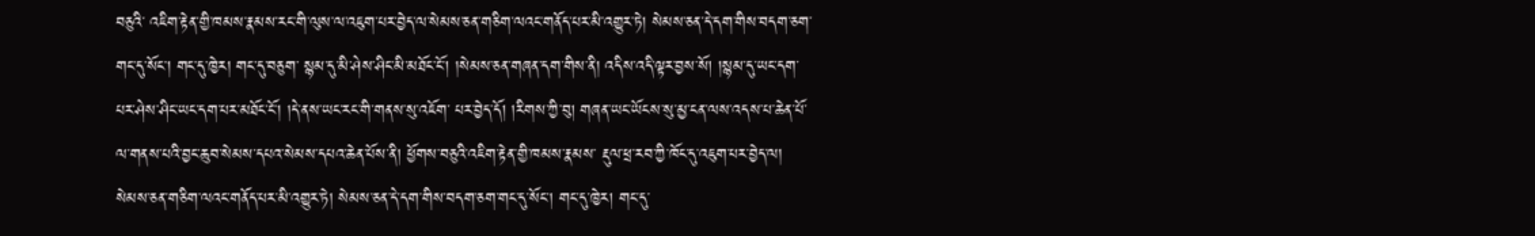བཅུའི་ འཇིག་རྟེན་གྱི་ཁམས་རྣམས་རང་གི་ལུས་ལ་འཇུག་པར་བྱེད་ལ་སེམས་ཅན་གཅིག་ལའང་གནོད་པར་མི་འགྱུར་ཏེ། སེམས་ཅན་དེ་དག་གིས་བདག་ཅག་གང་དུ་སོང་། གང་དུ་ཁྱེར། གང་དུ་བཅུག་ སྙམ་དུ་མི་ཤེས་ཤིང་མི་མཐོང་ངོ་། །སེམས་ཅན་གཞན་དག་གིས་ནི། འདིས་འདི་ལྟར་བྱས་སོ། །སྙམ་དུ་ཡང་དག་པར་ཤེས་ཤིང་ཡང་དག་པར་མཐོང་ངོ་། །དེ་ནས་ཡང་རང་གི་གནས་སུ་འཇོག་ པར་བྱེད་དོ། །རིགས་ཀྱི་བུ། གཞན་ཡང་ཡོངས་སུ་མྱ་ངན་ལས་འདས་པ་ཆེན་པོ་ལ་གནས་པའི་བྱང་ཆུབ་སེམས་དཔའ་སེམས་དཔའ་ཆེན་པོས་ནི། ཕྱོགས་བཅུའི་འཇིག་རྟེན་གྱི་ཁམས་རྣམས་ རྡུལ་ཕྲ་རབ་ཀྱི་ཁོང་དུ་འཇུག་པར་བྱེད་ལ། སེམས་ཅན་གཅིག་ལའང་གནོད་པར་མི་འགྱུར་ཏེ། སེམས་ཅན་དེ་དག་གིས་བདག་ཅག་གང་དུ་སོང་། གང་དུ་ཁྱེར། གང་དུ་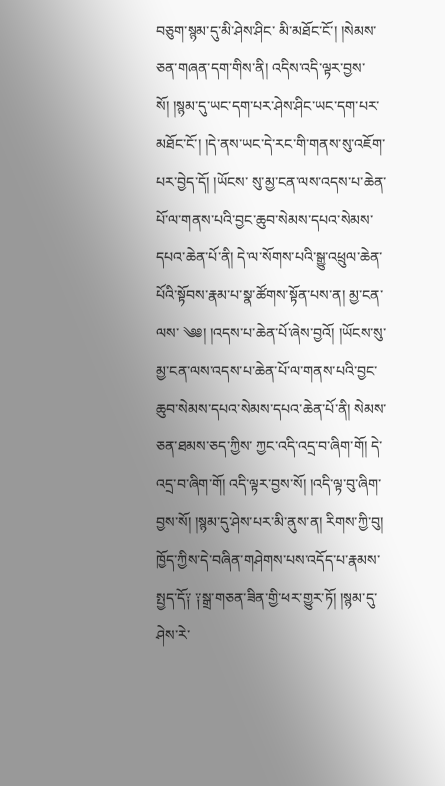བཅུག་སྙམ་དུ་མི་ཤེས་ཤིང་ མི་མཐོང་ངོ་། །སེམས་ཅན་གཞན་དག་གིས་ནི། འདིས་འདི་ལྟར་བྱས་སོ། །སྙམ་དུ་ཡང་དག་པར་ཤེས་ཤིང་ཡང་དག་པར་མཐོང་ངོ་། །དེ་ནས་ཡང་དེ་རང་གི་གནས་སུ་འཇོག་པར་བྱེད་དོ། །ཡོངས་ སུ་མྱ་ངན་ལས་འདས་པ་ཆེན་པོ་ལ་གནས་པའི་བྱང་ཆུབ་སེམས་དཔའ་སེམས་དཔའ་ཆེན་པོ་ནི། དེ་ལ་སོགས་པའི་སྒྱུ་འཕྲུལ་ཆེན་པོའི་སྟོབས་རྣམ་པ་སྣ་ཚོགས་སྟོན་པས་ན། མྱ་ངན་ལས་ ༄༅། །འདས་པ་ཆེན་པོ་ཞེས་བྱའོ། །ཡོངས་སུ་མྱ་ངན་ལས་འདས་པ་ཆེན་པོ་ལ་གནས་པའི་བྱང་ཆུབ་སེམས་དཔའ་སེམས་དཔའ་ཆེན་པོ་ནི། སེམས་ཅན་ཐམས་ཅད་ཀྱིས་ ཀྱང་འདི་འདྲ་བ་ཞིག་གོ། དེ་འདྲ་བ་ཞིག་གོ། འདི་ལྟར་བྱས་སོ། །འདི་ལྟ་བུ་ཞིག་བྱས་སོ། །སྙམ་དུ་ཤེས་པར་མི་ནུས་ན། རིགས་ཀྱི་བུ། ཁྱོད་ཀྱིས་དེ་བཞིན་གཤེགས་པས་འདོད་པ་རྣམས་ སྤྱད་དོ༑ ༑སྒྲ་གཅན་ཟིན་གྱི་ཕར་གྱུར་ཏོ། །སྙམ་དུ་ཤེས་རེ་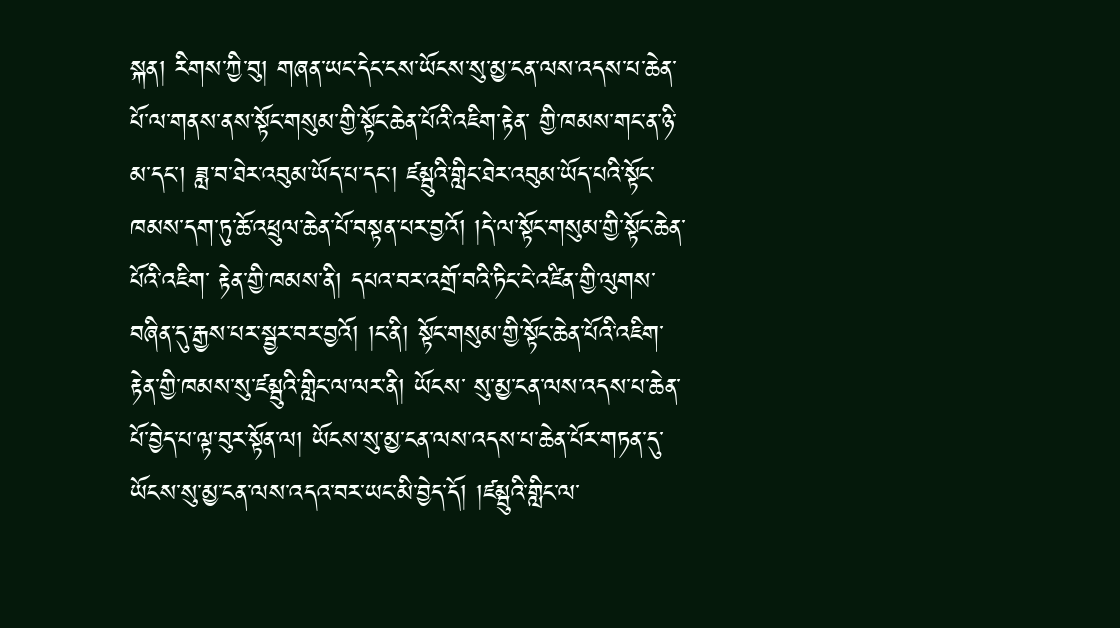སྐན། རིགས་ཀྱི་བུ། གཞན་ཡང་དེང་ངས་ཡོངས་སུ་མྱ་ངན་ལས་འདས་པ་ཆེན་པོ་ལ་གནས་ནས་སྟོང་གསུམ་གྱི་སྟོང་ཆེན་པོའི་འཇིག་རྟེན་ གྱི་ཁམས་གང་ན་ཉི་མ་དང་། ཟླ་བ་ཐེར་འབུམ་ཡོད་པ་དང་། ཛམྦུའི་གླིང་ཐེར་འབུམ་ཡོད་པའི་སྟོང་ཁམས་དག་ཏུ་ཆོ་འཕྲུལ་ཆེན་པོ་བསྟན་པར་བྱའོ། །དེ་ལ་སྟོང་གསུམ་གྱི་སྟོང་ཆེན་པོའི་འཇིག་ རྟེན་གྱི་ཁམས་ནི། དཔའ་བར་འགྲོ་བའི་ཏིང་ངེ་འཛིན་གྱི་ལུགས་བཞིན་དུ་རྒྱས་པར་སྦྱར་བར་བྱའོ། །ང་ནི། སྟོང་གསུམ་གྱི་སྟོང་ཆེན་པོའི་འཇིག་རྟེན་གྱི་ཁམས་སུ་ཛམྦུའི་གླིང་ལ་ལར་ནི། ཡོངས་ སུ་མྱ་ངན་ལས་འདས་པ་ཆེན་པོ་བྱེད་པ་ལྟ་བུར་སྟོན་ལ། ཡོངས་སུ་མྱ་ངན་ལས་འདས་པ་ཆེན་པོར་གཏན་དུ་ཡོངས་སུ་མྱ་ངན་ལས་འདའ་བར་ཡང་མི་བྱེད་དོ། །ཛམྦུའི་གླིང་ལ་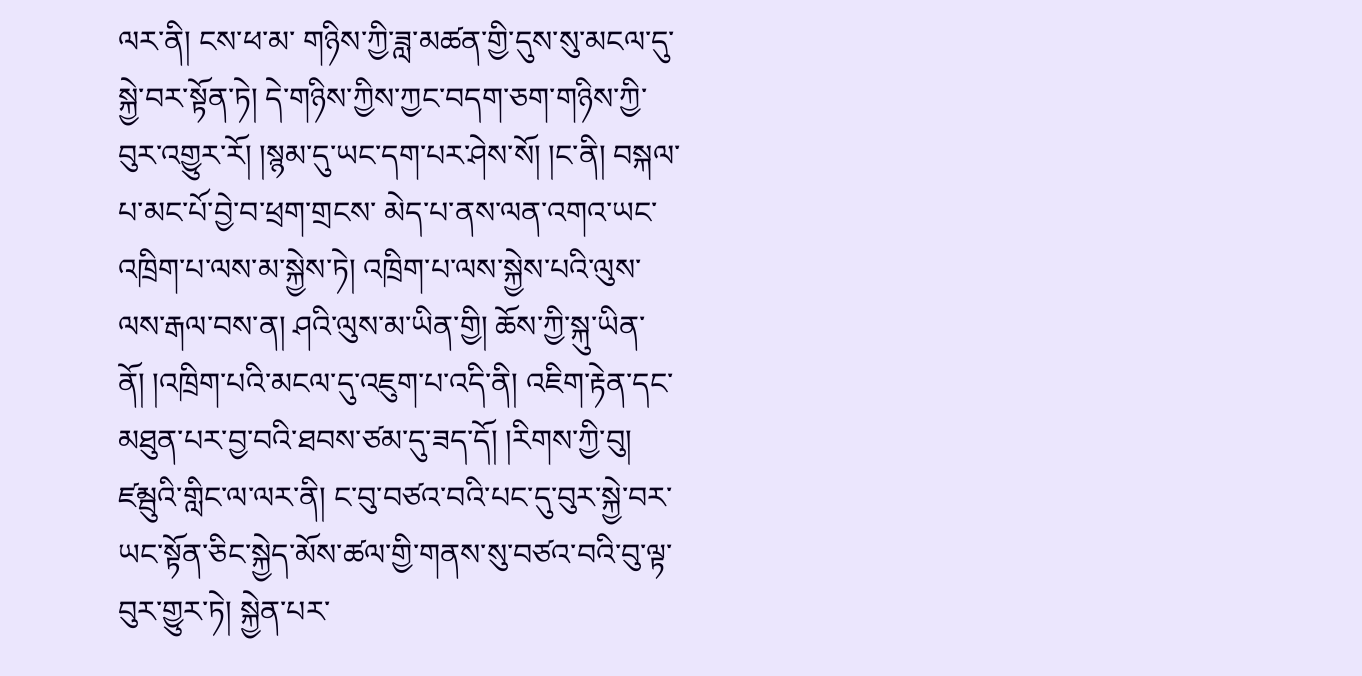ལར་ནི། ངས་ཕ་མ་ གཉིས་ཀྱི་ཟླ་མཚན་གྱི་དུས་སུ་མངལ་དུ་སྐྱེ་བར་སྟོན་ཏེ། དེ་གཉིས་ཀྱིས་ཀྱང་བདག་ཅག་གཉིས་ཀྱི་བུར་འགྱུར་རོ། །སྙམ་དུ་ཡང་དག་པར་ཤེས་སོ། །ང་ནི། བསྐལ་པ་མང་པོ་བྱེ་བ་ཕྲག་གྲངས་ མེད་པ་ནས་ལན་འགའ་ཡང་འཁྲིག་པ་ལས་མ་སྐྱེས་ཏེ། འཁྲིག་པ་ལས་སྐྱེས་པའི་ལུས་ལས་རྒལ་བས་ན། ཤའི་ལུས་མ་ཡིན་གྱི། ཆོས་ཀྱི་སྐུ་ཡིན་ནོ། །འཁྲིག་པའི་མངལ་དུ་འཇུག་པ་འདི་ནི། འཇིག་རྟེན་དང་མཐུན་པར་བྱ་བའི་ཐབས་ཙམ་དུ་ཟད་དོ། །རིགས་ཀྱི་བུ། ཛམྦུའི་གླིང་ལ་ལར་ནི། ང་བུ་བཙའ་བའི་པང་དུ་བུར་སྐྱེ་བར་ཡང་སྟོན་ཅིང་སྐྱེད་མོས་ཚལ་གྱི་གནས་སུ་བཙའ་བའི་བུ་ལྟ་ བུར་གྱུར་ཏེ། སྐྱེན་པར་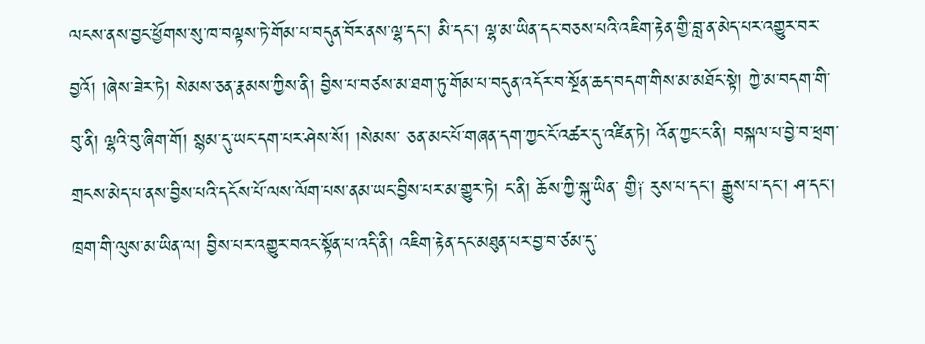ལངས་ནས་བྱང་ཕྱོགས་སུ་ཁ་བལྟས་ཏེ་གོམ་པ་བདུན་བོར་ནས་ལྷ་དང་། མི་དང་། ལྷ་མ་ཡིན་དང་བཅས་པའི་འཇིག་རྟེན་གྱི་བླ་ན་མེད་པར་འགྱུར་བར་བྱའོ། །ཞེས་ཟེར་ཏེ། སེམས་ཅན་རྣམས་ཀྱིས་ནི། བྱིས་པ་བཙས་མ་ཐག་ཏུ་གོམ་པ་བདུན་འདོར་བ་སྔོན་ཆད་བདག་གིས་མ་མཐོང་སྟེ། ཀྱེ་མ་བདག་གི་བུ་ནི། ལྷའི་བུ་ཞིག་གོ། སྙམ་དུ་ཡང་དག་པར་ཤེས་སོ། །སེམས་ ཅན་མང་པོ་གཞན་དག་ཀྱང་ངོ་འཚར་དུ་འཛིན་ཏེ། འོན་ཀྱང་ང་ནི། བསྐལ་པ་བྱེ་བ་ཕྲག་གྲངས་མེད་པ་ནས་བྱིས་པའི་དངོས་པོ་ལས་ལོག་པས་ནམ་ཡང་བྱིས་པར་མ་གྱུར་ཏེ། ང་ནི། ཆོས་ཀྱི་སྐུ་ཡིན་ གྱི༑ རུས་པ་དང་། རྒྱུས་པ་དང་། ཤ་དང་། ཁྲག་གི་ལུས་མ་ཡིན་ལ། བྱིས་པར་འགྱུར་བའང་སྟོན་པ་འདི་ནི། འཇིག་རྟེན་དང་མཐུན་པར་བྱ་བ་ཙམ་དུ་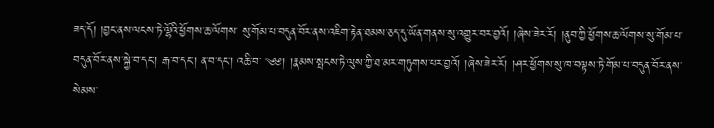ཟད་དོ། །བྱང་ནས་ལངས་ཏེ་ལྷོའི་ཕྱོགས་ཆ་ལོགས་ སུ་གོམ་པ་བདུན་བོར་ནས་འཇིག་རྟེན་ཐམས་ཅད་དུ་ཡོན་གནས་སུ་འགྱུར་བར་བྱའོ། །ཞེས་ཟེར་རོ། །ནུབ་ཀྱི་ཕྱོགས་ཆ་ལོགས་སུ་གོམ་པ་བདུན་བོར་ནས་སྐྱེ་བ་དང་། རྒ་བ་དང་། ན་བ་དང་། འཆི་བ་ ༄༅། །རྣམས་སྤངས་ཏེ་ལུས་ཀྱི་ཐ་མར་གཏུགས་པར་བྱའོ། །ཞེས་ཟེར་རོ། །ཤར་ཕྱོགས་སུ་ཁ་བལྟས་ཏེ་གོམ་པ་བདུན་བོར་ནས་སེམས་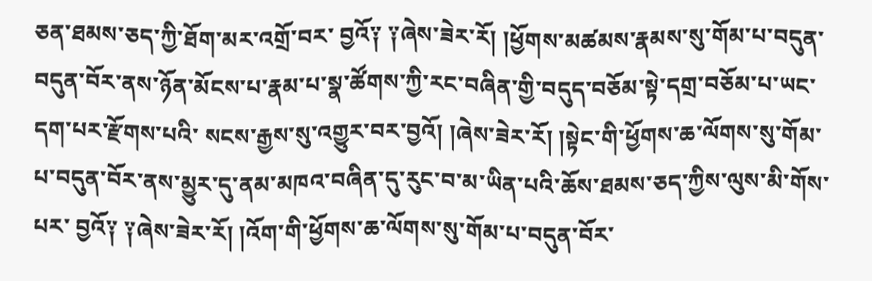ཅན་ཐམས་ཅད་ཀྱི་ཐོག་མར་འགྲོ་བར་ བྱའོ༑ ༑ཞེས་ཟེར་རོ། །ཕྱོགས་མཚམས་རྣམས་སུ་གོམ་པ་བདུན་བདུན་བོར་ནས་ཉོན་མོངས་པ་རྣམ་པ་སྣ་ཚོགས་ཀྱི་རང་བཞིན་གྱི་བདུད་བཅོམ་སྟེ་དགྲ་བཅོམ་པ་ཡང་དག་པར་རྫོགས་པའི་ སངས་རྒྱས་སུ་འགྱུར་བར་བྱའོ། །ཞེས་ཟེར་རོ། །སྟེང་གི་ཕྱོགས་ཆ་ལོགས་སུ་གོམ་པ་བདུན་བོར་ནས་མྱུར་དུ་ནམ་མཁའ་བཞིན་དུ་རུང་བ་མ་ཡིན་པའི་ཆོས་ཐམས་ཅད་ཀྱིས་ལུས་མི་གོས་པར་ བྱའོ༑ ༑ཞེས་ཟེར་རོ། །འོག་གི་ཕྱོགས་ཆ་ལོགས་སུ་གོམ་པ་བདུན་བོར་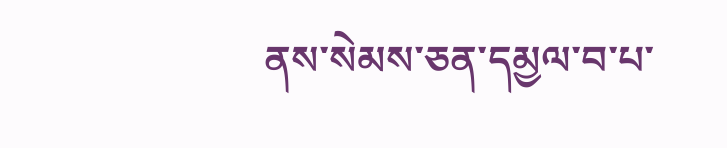ནས་སེམས་ཅན་དམྱལ་བ་པ་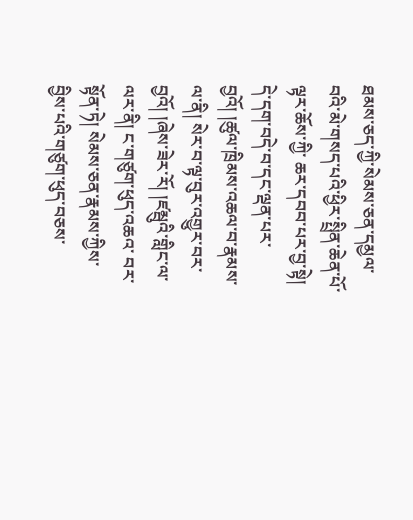ཐམས་ཅད་ཀྱི་སེམས་ཅན་དམྱལ་བའི་མེ་གསད་པའི་ཕྱིར་སྤྲིན་ཆེན་པོ་ལྟར་ཆོས་ཀྱི་ ཆར་དབབ་པར་བྱ་སྟེ། དེ་དག་བདེ་བ་དང་ལྡན་པར་བྱའོ། །ཚུལ་ཁྲིམས་འཆལ་བ་རྣམས་ལ་ནི། སེར་བ་ལྟ་བུར་འགྱུར་བར་བྱའོ། །ཞེས་ཟེར་རོ། །ཛམྦུའི་གླིང་ལ་ལར་ནི། ང་གཙུག་ཕུད་འཆའ་ བར་སྟོན་ཏེ། སེམས་ཅན་རྣམས་ཀྱིས་བྱིས་པའི་གཙུག་ཕུད་བཅས་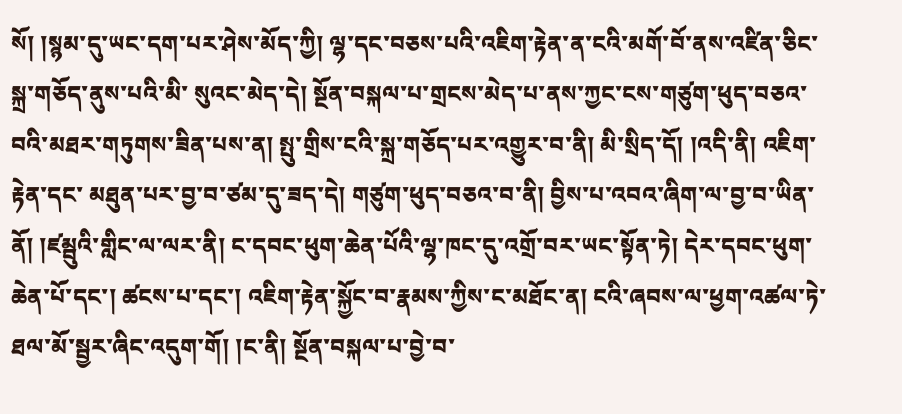སོ། །སྙམ་དུ་ཡང་དག་པར་ཤེས་མོད་ཀྱི། ལྷ་དང་བཅས་པའི་འཇིག་རྟེན་ན་ངའི་མགོ་བོ་ནས་འཛིན་ཅིང་སྐྲ་གཅོད་ནུས་པའི་མི་ སུའང་མེད་དེ། སྔོན་བསྐལ་པ་གྲངས་མེད་པ་ནས་ཀྱང་ངས་གཙུག་ཕུད་བཅའ་བའི་མཐར་གཏུགས་ཟིན་པས་ན། སྤུ་གྲིས་ངའི་སྐྲ་གཅོད་པར་འགྱུར་བ་ནི། མི་སྲིད་དོ། །འདི་ནི། འཇིག་རྟེན་དང་ མཐུན་པར་བྱ་བ་ཙམ་དུ་ཟད་དེ། གཙུག་ཕུད་བཅའ་བ་ནི། བྱིས་པ་འབའ་ཞིག་ལ་བྱ་བ་ཡིན་ནོ། །ཛམྦུའི་གླིང་ལ་ལར་ནི། ང་དབང་ཕུག་ཆེན་པོའི་ལྷ་ཁང་དུ་འགྲོ་བར་ཡང་སྟོན་ཏེ། དེར་དབང་ཕུག་ཆེན་པོ་དང་། ཚངས་པ་དང་། འཇིག་རྟེན་སྐྱོང་བ་རྣམས་ཀྱིས་ང་མཐོང་ན། ངའི་ཞབས་ལ་ཕྱག་འཚལ་ཏེ་ཐལ་མོ་སྦྱར་ཞིང་འདུག་གོ། །ང་ནི། སྔོན་བསྐལ་པ་བྱེ་བ་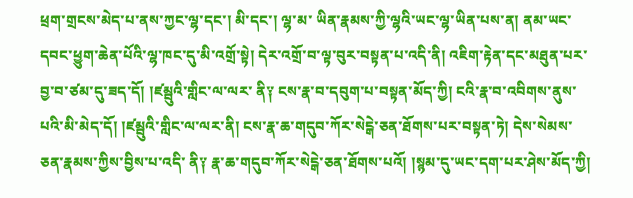ཕྲག་གྲངས་མེད་པ་ནས་ཀྱང་ལྷ་དང་། མི་དང་། ལྷ་མ་ ཡིན་རྣམས་ཀྱི་ལྷའི་ཡང་ལྷ་ཡིན་པས་ན། ནམ་ཡང་དབང་ཕྱུག་ཆེན་པོའི་ལྷ་ཁང་དུ་མི་འགྲོ་སྟེ། དེར་འགྲོ་བ་ལྟ་བུར་བསྟན་པ་འདི་ནི། འཇིག་རྟེན་དང་མཐུན་པར་བྱ་བ་ཙམ་དུ་ཟད་དོ། །ཛམྦུའི་གླིང་ལ་ལར་ ནི༑ ངས་རྣ་བ་དབུག་པ་བསྟན་མོད་ཀྱི། ངའི་རྣ་བ་འབིགས་ནུས་པའི་མི་མེད་དོ། །ཛམྦུའི་གླིང་ལ་ལར་ནི། ངས་རྣ་ཆ་གདུབ་ཀོར་སེངྒེ་ཅན་ཐོགས་པར་བསྟན་ཏེ། དེས་སེམས་ཅན་རྣམས་ཀྱིས་བྱིས་པ་འདི་ ནི༑ རྣ་ཆ་གདུབ་ཀོར་སེངྒེ་ཅན་ཐོགས་པའོ། །སྙམ་དུ་ཡང་དག་པར་ཤེས་མོད་ཀྱི།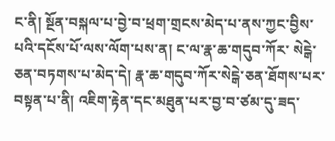ང་ནི། སྔོན་བསྐལ་པ་བྱེ་བ་ཕྲག་གྲངས་མེད་པ་ནས་ཀྱང་བྱིས་པའི་དངོས་པོ་ལས་ལོག་པས་ན། ང་ལ་རྣ་ཆ་གདུབ་ཀོར་ སེངྒེ་ཅན་བཏགས་པ་མེད་དེ། རྣ་ཆ་གདུབ་ཀོར་སེངྒེ་ཅན་ཐོགས་པར་བསྟན་པ་ནི། འཇིག་རྟེན་དང་མཐུན་པར་བྱ་བ་ཙམ་དུ་ཟད་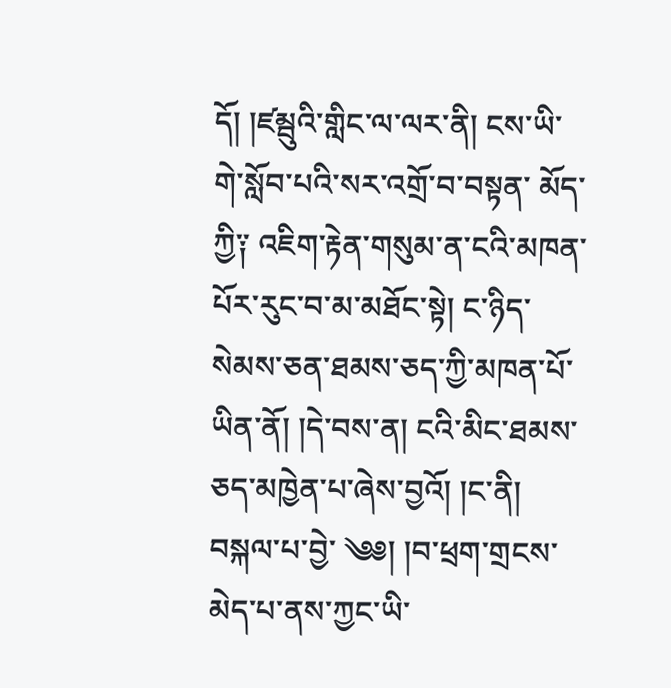དོ། །ཛམྦུའི་གླིང་ལ་ལར་ནི། ངས་ཡི་གེ་སློབ་པའི་སར་འགྲོ་བ་བསྟན་ མོད་ཀྱི༑ འཇིག་རྟེན་གསུམ་ན་ངའི་མཁན་པོར་རུང་བ་མ་མཐོང་སྟེ། ང་ཉིད་སེམས་ཅན་ཐམས་ཅད་ཀྱི་མཁན་པོ་ཡིན་ནོ། །དེ་བས་ན། ངའི་མིང་ཐམས་ཅད་མཁྱེན་པ་ཞེས་བྱའོ། །ང་ནི། བསྐལ་པ་བྱེ་ ༄༅། །བ་ཕྲག་གྲངས་མེད་པ་ནས་ཀྱང་ཡི་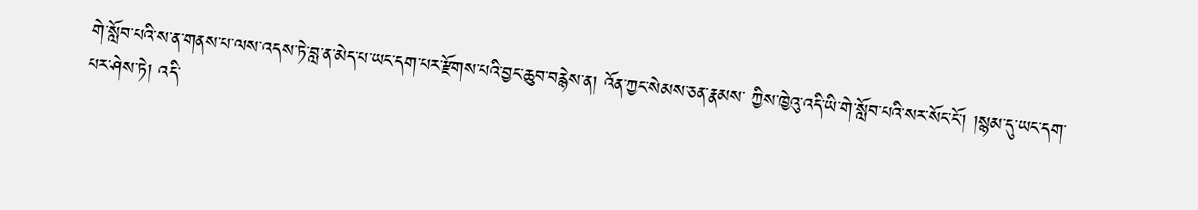གེ་སློབ་པའི་ས་ན་གནས་པ་ལས་འདས་ཏེ་བླ་ན་མེད་པ་ཡང་དག་པར་རྫོགས་པའི་བྱང་ཆུབ་བརྙེས་ན། འོན་ཀྱང་སེམས་ཅན་རྣམས་ ཀྱིས་ཁྱེའུ་འདི་ཡི་གེ་སློབ་པའི་སར་སོང་ངོ་། །སྙམ་དུ་ཡང་དག་པར་ཤེས་ཏེ། འདི་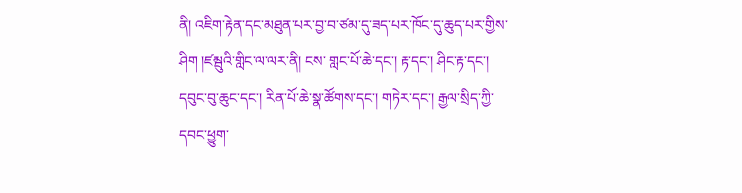ནི། འཇིག་རྟེན་དང་མཐུན་པར་བྱ་བ་ཙམ་དུ་ཟད་པར་ཁོང་དུ་ཆུད་པར་གྱིས་ཤིག །ཛམྦུའི་གླིང་ལ་ལར་ནི། ངས་ གླང་པོ་ཆེ་དང་། རྟ་དང་། ཤིང་རྟ་དང་། དབུང་བུ་ཆུང་དང་། རིན་པོ་ཆེ་སྣ་ཚོགས་དང་། གཏེར་དང་། རྒྱལ་སྲིད་ཀྱི་དབང་ཕྱུག་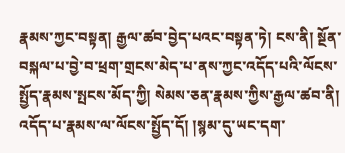རྣམས་ཀྱང་བསྟན། རྒྱལ་ཚབ་བྱེད་པའང་བསྟན་ཏེ། ངས་ནི། སྔོན་ བསྐལ་པ་བྱེ་བ་ཕྲག་གྲངས་མེད་པ་ནས་ཀྱང་འདོད་པའི་ལོངས་སྤྱོད་རྣམས་སྤངས་མོད་ཀྱི། སེམས་ཅན་རྣམས་ཀྱིས་རྒྱལ་ཚབ་ནི། འདོད་པ་རྣམས་ལ་ལོངས་སྤྱོད་དོ། །སྙམ་དུ་ཡང་དག་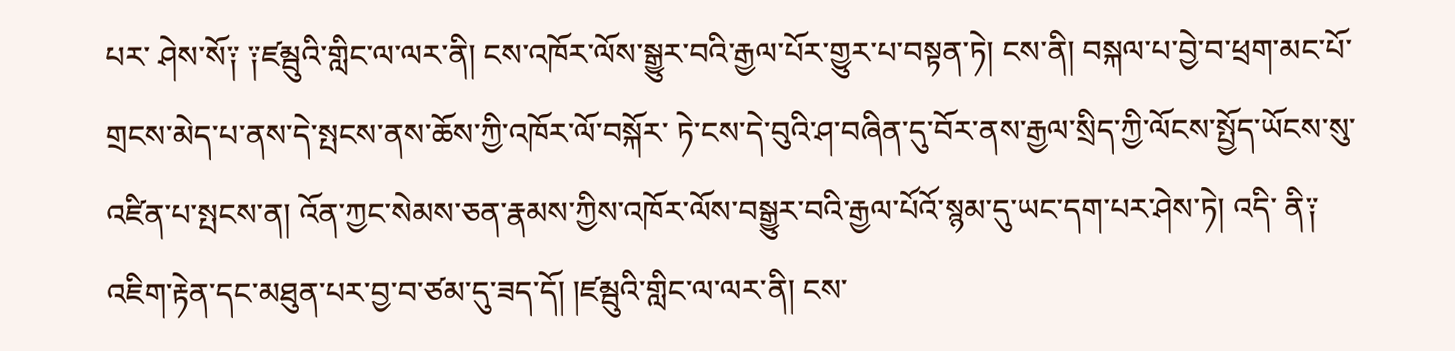པར་ ཤེས་སོ༑ ༑ཛམྦུའི་གླིང་ལ་ལར་ནི། ངས་འཁོར་ལོས་སྒྱུར་བའི་རྒྱལ་པོར་གྱུར་པ་བསྟན་ཏེ། ངས་ནི། བསྐལ་པ་བྱེ་བ་ཕྲག་མང་པོ་གྲངས་མེད་པ་ནས་དེ་སྤངས་ནས་ཆོས་ཀྱི་འཁོར་ལོ་བསྐོར་ ཏེ་ངས་དེ་བུའི་ཤ་བཞིན་དུ་བོར་ནས་རྒྱལ་སྲིད་ཀྱི་ལོངས་སྤྱོད་ཡོངས་སུ་འཛིན་པ་སྤངས་ན། འོན་ཀྱང་སེམས་ཅན་རྣམས་ཀྱིས་འཁོར་ལོས་བསྒྱུར་བའི་རྒྱལ་པོའོ་སྙམ་དུ་ཡང་དག་པར་ཤེས་ཏེ། འདི་ ནི༑ འཇིག་རྟེན་དང་མཐུན་པར་བྱ་བ་ཙམ་དུ་ཟད་དོ། །ཛམྦུའི་གླིང་ལ་ལར་ནི། ངས་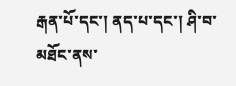རྒན་པོ་དང་། ནད་པ་དང་། ཤི་བ་མཐོང་ནས་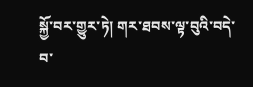སྐྱོ་བར་གྱུར་ཏེ། གར་ཐབས་ལྟ་བུའི་བདེ་བ་